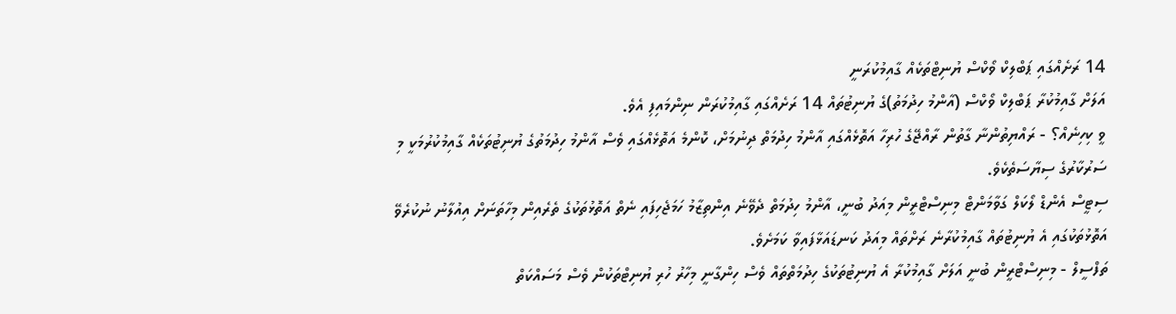14 ރަށެއްގައި ޕަބްލިކް ވޯކްސް ޔުނިޓްތަކެއް ގާއިމުކުރަނީ
އަލަށް ގާއިމުކުރާ ޕަބްލިކް ވޯކްސް (އާންމު ހިދުމަތު)ގެ ޔުނިޓުތައް 14 ރަށެއްގައި ގާއިމުކުރަން ނިންމައިފި އެވެ.
ވީ ކިހިނެއް؟ - ރައްޔިތުންނާ ގާތުން ރާއްޖޭގެ ހުރިހާ އަތޮޅެއްގައި އާންމު ހިދުމަތް ދިނުމަށް، ކޮންމެ އަތޮޅެއްގައި ވެސް އާންމު ހިދުމަތުގެ ޔުނިޓުތަކެއް ގާއިމުކުރުމަކީ މި ސަރުކާރުގެ ސިޔާސަތެކެވެ.
ސިޓީސް އެންޑް ލޯކަލް ގަވާމަންޓް މިނިސްޓްރީން މިއަދު ބުނީ، އާންމު ހިދުމަތް ދެވޭނެ އިންތިޒާމު ހަމަޖެހިފައި ނެތް އަތޮޅުތަކުގެ ތެރެއިން މިހާތަނަށް އިއުލާނު ނުކުރެވޭ އަތޮޅުތަކުގައި އެ ޔުނިޓުތައް ގާއިމުކުރާނެ ރަށްތައް މިއަދު ކަނޑައަޅާފައިވާ ކަމަށެވެ.
ތަފްސީލް - މިނިސްޓްރީން ބުނީ އަލަށް ގާއިމުކުރާ އެ ޔުނިޓުތަކުގެ ހިދުމަތްތައް ވެސް ހިންގާނީ މިހާރު ހުރި ޔުނިޓްތަކުން ވެސް މަސައްކަތް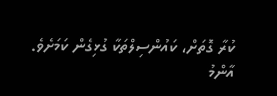ކުރާ ގޮތަށް، ކައުންސިލްތަކާ ގުޅިގެން ކަމަށެވެ.
އާންމު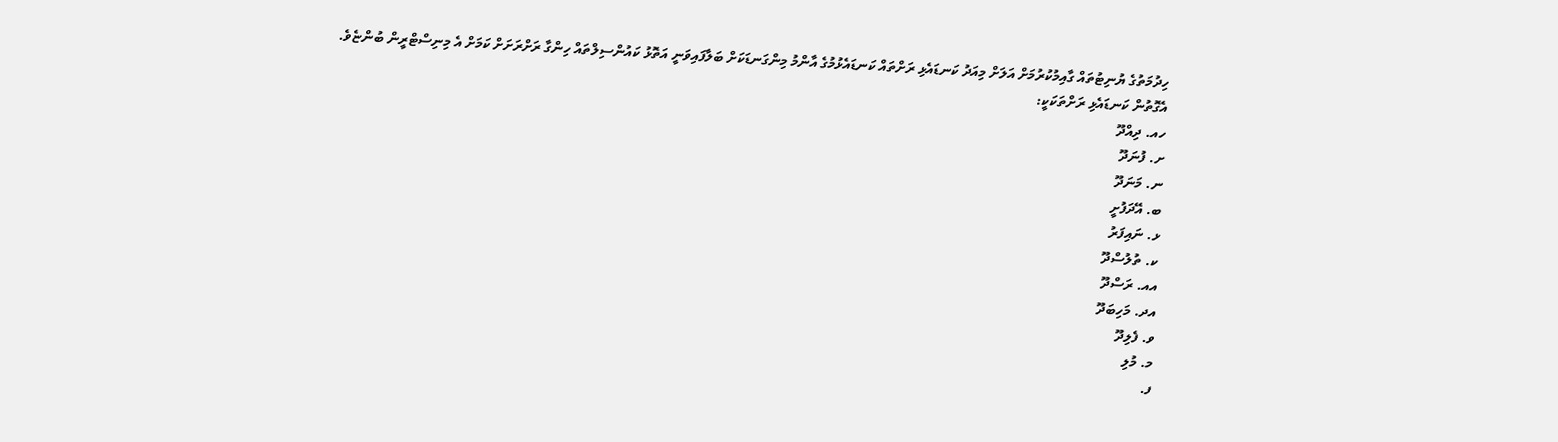ހިދުމަތުގެ ޔުނިޓުތައް ގާއިމުކުރުމަށް އަލަށް މިއަދު ކަނޑައެޅި ރަށްތައް ކަނޑައެޅުމުގެ އާންމު މިންގަނޑަކަށް ބަލާފައިވަނީ އަތޮޅު ކައުންސިލްތައް ހިންގާ ރަށްރަށަށް ކަމަށް އެ މިނިސްޓްރީން ބުންޏެވެ.
އެގޮތުން ކަނޑައެޅި ރަށްތަކަކީ:
ހއ. ދިއްދޫ
ށ. ފުނަދޫ
ނ. މަނަދޫ
ބ. އޭދަފުށީ
ޅ. ނައިފަރު
ކ. ތުލުސްދޫ
އއ. ރަސްދޫ
އދ. މަހިބަދޫ
ވ. ފެލިދޫ
މ. މުލި
ފ.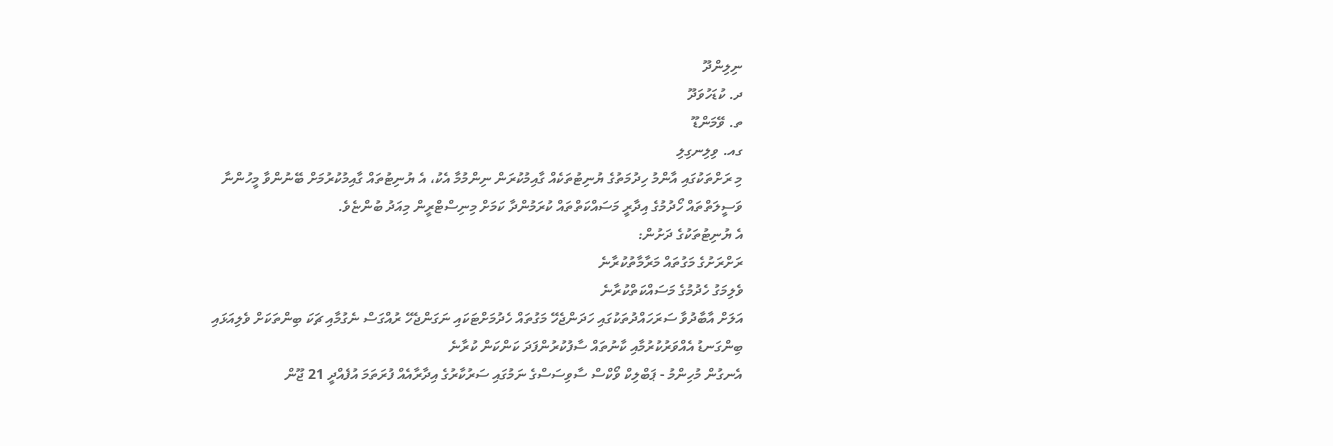ނިލިންދޫ
ދ. ކުޑަހުވަދޫ
ތ. ވޭމަންޑޫ
ގއ. ވިލިނގިލި
މި ރަށްތަކުގައި އާންމު ހިދުމަތުގެ ޔުނިޓުތަކެއް ގާއިމުކުރަން ނިންމުމާ އެކު، އެ ޔުނިޓުތައް ގާއިމުކުރުމަށް ބޭނުންވާ މީހުންނާ ވަސީލަތްތައް ހޯދުމުގެ އިދާރީ މަސައްކަތްތައް ކުރަމުންދާ ކަމަށް މިނިސްޓްރީން މިއަދު ބުންޏެވެ.
އެ ޔުނިޓުތަކުގެ ދަށުން:
ރަށްރަށުގެ މަގުތައް މަރާމާތުކުރާނެ
ވެލިމަގު ހެދުމުގެ މަސައްކަތްކުރާނެ
އަލަށް އާބާދުވާ ސަރަހައްދުތަކުގައި ހަދަންޖެހޭ މަގުތައް ހެދުމަށްޓަކައި ނަގަންޖެހޭ ރުއްގަސް ނެގުމާއި ޗަކަ ބިންތަކަށް ވެލިއަޅައި ބިންގަނޑު އެއްވަރުކުރުމާއި ކާނުތައް ސާފުކުރުންފަދަ ކަންކަން ކުރާނެ
އެނގުން މުހިންމު - ޕަބްލިކް ވޯކްސް ސާވިސަސްގެ ނަމުގައި ސަރުކާރުގެ އިދާރާއެއް ފުރަތަމަ އުފެއްދީ 21 ޖޫން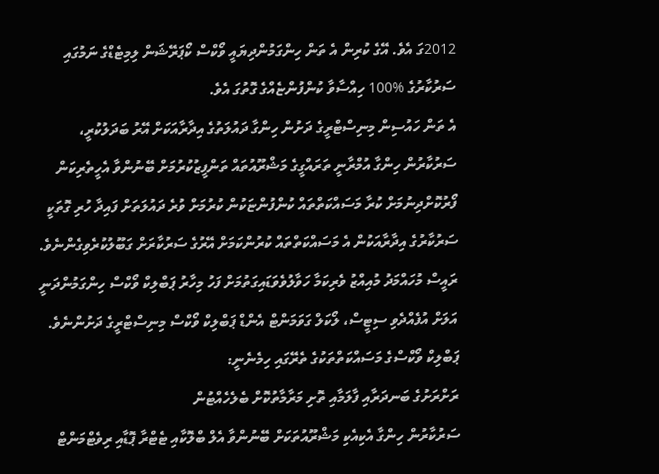2012ގަ އެވެ. އޭގެ ކުރިން އެ ތަން ހިންގަމުންދިޔައީ ވޯކްސް ކޯޕަރޭޝަން ލިމިޓެޑްގެ ނަމުގައި ސަރުކާރުގެ %100 ހިއްސާވާ ކުންފުންޏެއްގެ ގޮތުގަ އެވެ.
އެ ތަން ހައުސިން މިނިސްޓްރީގެ ދަށުން ހިންގާ ދައުލަތުގެ އިދާރާއަކަށް އޭރު ބަދަލުކުރީ، ސަރުކާރުން ހިންގާ އުމްރާނީ ތަރައްގީގެ މަޝްރޫއުތައް ތަންފީޒުކުރުމަށް ބޭނުންވާ އެހީތެރިކަން ފޯރުކޮށްދިނުމަށް ކުރާ މަސައްކަތްތައް ކުންފުންޏަކުން ކުރުމަށް ވުރެ ދައުލަތަށް ފައިދާ ހުރި ގޮތަކީ ސަރުކާރުގެ އިދާރާއަކުން އެ މަސައްކަތްތައް ކުރުންކަމަށް އޭރުގެ ސަރުކާރަށް ގަބޫލުކުރެވިގެންނެވެ.
ރައީސް މުހައްމަދު މުއިއްޒު ވެރިކަމާ ހަވާލުވެވަޑައިގަތުމަށް ފަހު މިހާރު ޕަބްލިކް ވޯކްސް ހިންގަމުންދަނީ އަލަށް އުފެއްދެވި ސިޓީސް، ލޯކަލް ގަވަމަންޓް އެންޑް ޕަބްލިކް ވޯކްސް މިނިސްޓްރީގެ ދަށުންނެވެ.
ޕަބްލިކް ވޯކްސްގެ މަސައްކަތްތަކުގެ ތެރޭގައި ހިމެނެނީ:
ރަށްރަށުގެ ބަނދަރާއި ފާލަމާއި ތޮށި މަރާމާތުކޮށް ބެލެހެއްޓުން
ސަރުކާރުން ހިންގާ އެކިއެކި މަޝްރޫއުތަކަށް ބޭނުންވާ އެލް ބްލޮކާއި ޓެޓްރާ ޕޮޑާއި ރިވެޓްމަންޓް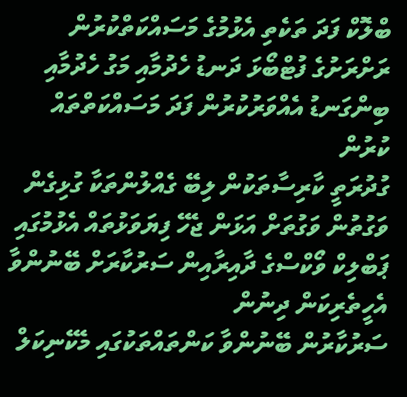ބްލޮކް ފަދަ ތަކެތި އެޅުމުގެ މަސައްކަތްކުރުން
ރަށްރަށުގެ ފުޓްބޯޅަ ދަނޑު ހެދުމާއި މަގު ހެދުމާއި ބިންގަނޑު އެއްވަރުކުރުން ފަދަ މަސައްކަތްތައް ކުރުން
ގުދުރަތީ ކާރިސާތަކުން ލިބޭ ގެއްލުންތަކާ ގުޅިގެން ވަގުތުން ވަގުތަށް އަޅަން ޖެހޭ ފިޔަވަޅުތައް އެޅުމުގައި ޕަބްލިކް ވޯކްސްގެ ދާއިރާއިން ސަރުކާރަށް ބޭނުންވާ އެހީތެރިކަން ދިނުން
ސަރުކާރުން ބޭނުންވާ ކަންތައްތަކުގައި މެކޭނިކަލް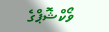ވޯކްޝޮޕްގެ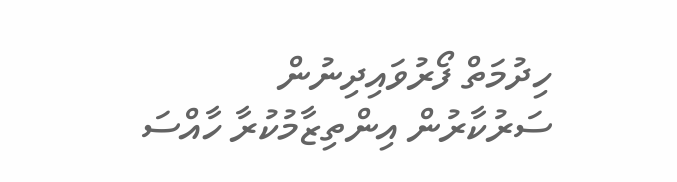ހިދުމަތް ފޯރުވައިދިނުން
ސަރުކާރުން އިންތިޒާމުކުރާ ހާއްސަ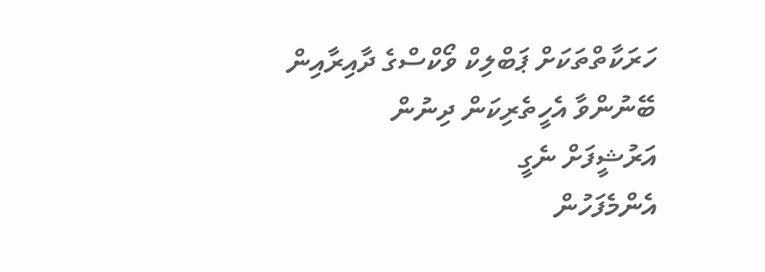ހަރަކާތްތަކަށް ޕަބްލިކް ވޯކްސްގެ ދާއިރާއިން ބޭނުންވާ އެހީތެރިކަން ދިނުން
އަރުޝީފަށް ނެގީ
އެންމެފަހުން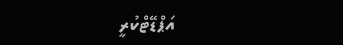އަޕްޑޭޓްކުރީ